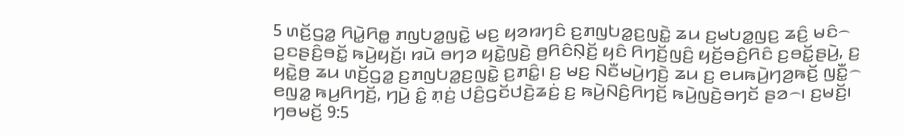5 ꤛꤢꤩ꤬ꤞꤤ꤭ ꤖꤣꤧ꤭ꤖꤥ꤭ ꤊꤜꤝꤤ꤭ꤜꤢꤧ꤭ ꤗꤢ꤬ ꤟꤤꤙꤚꤢꤨ ꤢ꤬ꤊꤜꤝꤤ꤭ꤢ꤬ꤜꤢꤧ꤭ ꤘꤣ ꤢ꤬ꤗꤝꤤ꤭ꤜꤢ꤬ ꤘꤢꤨ꤬ ꤗꤢꤨ꤮ ꤑꤢꤔꤢꤨ꤬ꤋꤢꤩ꤭ ꤒꤣꤧ꤬ꤟꤢꤩ꤬꤯ ꤙꤣꤧ ꤋꤚꤤ ꤟꤢꤧ꤭ꤜꤢꤧ꤬ ꤥ꤬ꤖꤢꤨꤡ꤫ꤢꤩ꤬ ꤟꤢꤨ ꤖꤚꤢꤩ꤬ꤜꤢꤨ꤬ ꤟꤢꤩ꤬ꤋꤢꤨ꤬ꤖꤢꤨ ꤢ꤬ꤋꤢꤩ꤭ꤔꤣꤧ꤬, ꤢ꤬ ꤟꤢꤧ꤭ꤥ꤬ ꤘꤣ ꤛꤢꤩ꤬ꤞꤤ꤭ ꤢ꤬ꤊꤜꤝꤤ꤭ꤢ꤬ꤜꤢꤧ꤭ ꤢ꤬ꤊꤢꤨ꤭꤯ ꤢ꤬ ꤗꤢ꤬ ꤡꤢꤪꤗꤣꤧ꤬ꤚꤢꤧ꤬ ꤘꤣ ꤢ꤬ ꤕꤣꤒꤣꤧ꤬ꤚꤤ꤬ꤒꤢꤩ꤬ ꤜꤢꤪ꤭꤮ ꤕꤜꤤ꤭ ꤒꤣ꤬ꤖꤚꤢꤩ꤬, ꤚꤣꤧ꤬ ꤢꤨ꤭ ꤊ꤫ꤢꤦ꤬ ꤓꤢꤨ꤬ꤞꤢꤩꤓꤢꤧ꤬ꤘꤢꤦ꤬ ꤢ꤬ ꤒꤣꤧ꤬ꤡꤢꤨ꤬ꤖꤚꤢꤩ꤬ ꤒꤣꤧ꤬ꤜꤢꤧ꤬ꤋꤚꤢꤩ ꤔꤤ꤮꤯ ꤢ꤬ꤗꤢꤩ꤬꤯
ꤚꤥꤗꤢꤩ꤬ 9:5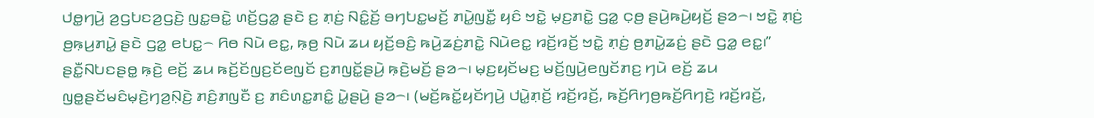ꤓꤥ꤭ꤚꤣꤧ꤬ ꤤ꤬ꤞꤝꤢꤤ꤬ꤞꤢꤧ꤬ ꤜꤢ꤭ꤋꤢꤧ꤭ ꤛꤢꤩ꤬ꤞꤤ꤭ ꤔꤢꤧ ꤢ꤬ ꤊ꤫ꤢꤦ꤬ ꤡꤢꤨ꤭ꤢꤩ꤬ ꤋꤚꤝꤢ꤭ꤗꤢꤩ꤬ ꤊꤣꤧ꤭ꤜꤢꤪ꤭ ꤟꤢꤨ ꤠꤢꤧ꤭ ꤗ꤫ꤢ꤬ꤊꤢꤧ꤭ ꤞꤤ꤭ ꤍ꤫ꤥ꤬ ꤔꤣꤧ꤬ꤒꤣꤧ꤬ꤟꤢꤩ꤬ ꤔꤤ꤮꤯ ꤠꤢꤧ꤭ ꤊ꤫ꤢꤦ꤬ ꤥ꤬ꤒ꤫ꤣ꤬ꤊꤣꤧ꤭ ꤔꤢꤧ ꤞꤤ꤭ ꤕꤝꤢ꤭꤮ ꤖꤥ ꤡꤣꤧ ꤕꤢ꤭, ꤒ꤫ꤥ꤬ ꤡꤣꤧ ꤘꤣ ꤟꤢꤩ꤬ꤋꤢꤨ꤬ ꤒꤣꤧ꤬ꤘꤢꤦ꤬ꤊꤢꤧ꤭ ꤡꤣꤧꤕꤢ꤭ ꤙꤢꤩ꤬ꤙꤢꤩ꤬ ꤠꤢꤧ꤭ ꤊ꤫ꤢꤦ꤬ ꤥ꤬ꤊꤣꤧ꤭ꤘꤢꤦ꤬ ꤔꤢꤧ ꤞꤤ꤭ ꤕꤢ꤭꤯”
ꤔꤢꤪ꤭ꤡꤝꤢꤔꤥ꤭ ꤒ꤫ꤢꤧ꤬ ꤕꤢꤩ꤬ ꤘꤣ ꤒꤢꤩ꤬ꤢꤩꤜꤢ꤬ꤢꤩꤕꤜꤢꤩ ꤢ꤬ꤊꤜꤢꤩ꤭ꤔꤣꤧ꤬ ꤒ꤫ꤢꤧ꤬ꤗꤢꤩ꤬ ꤔꤤ꤮꤯ ꤗ꤫ꤢ꤬ꤟꤢꤩꤗꤢ꤬ ꤗꤢꤩ꤬ꤜꤣꤧ꤬ꤕꤜꤢꤩꤊꤢ꤬ ꤚꤣꤧ ꤕꤢꤩ꤬ ꤘꤣ ꤜꤥ꤭ꤔꤢꤩꤗꤢꤨꤗ꤫ꤢꤧ꤬ꤚꤤ꤬ꤡ꤫ꤢꤧ꤬ ꤊꤢꤨ꤬ꤊꤜꤢꤪ ꤢ꤬ ꤊꤢꤨꤛꤢ꤭ꤊꤢꤨ꤭ ꤣꤧ꤭ꤔꤣꤧ꤬ ꤔꤤ꤮꤯ (ꤗꤢꤩ꤬ꤒꤢꤩ꤭ꤟꤢꤩꤚꤣꤧ꤬ ꤓꤣꤧ꤭ꤊ꤫ꤢꤩ꤬ ꤙꤢꤩ꤬ꤙꤢꤩ꤬, ꤒꤢꤩ꤬ꤖꤚꤥ꤬ꤒꤢꤩ꤬ꤖꤚꤢꤧ꤬ ꤙꤢꤩ꤬ꤙꤢꤩ꤬,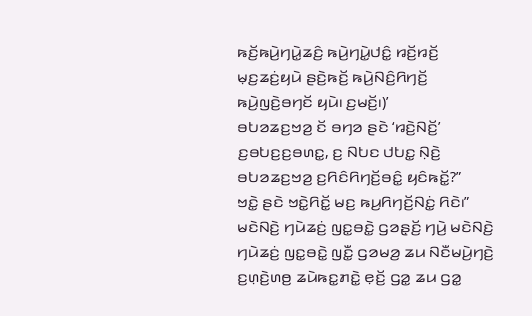ꤒꤢꤩ꤬ꤒꤣꤧ꤬ꤚꤣꤧ꤭ꤘꤢꤨ꤬ ꤒꤣꤧ꤬ꤚꤣꤧ꤭ꤓꤢꤨ꤭ ꤙꤢꤩ꤬ꤙꤢꤩ꤬ ꤗ꤫ꤢ꤬ꤘꤢꤦ꤬ꤟꤣꤧ ꤔꤢꤧ꤬ꤒꤢꤩ꤬ ꤒꤣꤧ꤬ꤡꤢꤨ꤬ꤖꤚꤢꤩ꤬ ꤒꤣꤧ꤬ꤜꤢꤧ꤬ꤋꤚꤢꤩ ꤟꤣꤧ꤯ ꤢ꤬ꤗꤢꤩ꤬꤯)’
ꤋꤝꤤꤘꤢ꤬ꤠꤤ꤬ ꤢꤩ ꤋꤚꤤ ꤔꤢꤧ ‘ꤙꤢꤧ꤬ꤡꤢꤩ꤬’ ꤢ꤬ꤋꤝꤢ꤬ꤢ꤬ꤋꤛꤢ꤭, ꤢ꤬ ꤡꤝꤢ ꤓꤝꤢ꤭ ꤡ꤫ꤢꤧ꤬ ꤋꤝꤤꤘꤢ꤬ꤠꤤ꤬ ꤢ꤬ꤖꤢꤨꤖꤚꤢꤩ꤬ꤋꤢꤨ꤭ ꤟꤢꤨꤒꤢꤩ꤭?”
ꤠꤢꤧ꤭ ꤔꤢꤧ ꤠꤢꤧ꤭ꤖꤢꤩ꤭ ꤗꤢ꤬ ꤒꤣ꤬ꤖꤚꤢꤩ꤬ꤡꤢꤦ꤭ ꤖꤢꤧ꤯”
ꤗꤢꤧꤡꤢꤧ꤬ ꤚꤣꤧꤘꤢꤦ꤬ ꤜꤢ꤭ꤋꤢꤧ꤭ ꤞꤤꤔ꤫ꤢꤩ꤬ ꤚꤣꤧ꤬ ꤗꤢꤧꤡꤢꤧ꤬ ꤚꤣꤧꤘꤢꤦ꤬ ꤜꤢ꤭ꤋꤢꤧ꤭ ꤜꤢꤪ꤭ ꤞꤤꤗꤤ꤬ ꤘꤣ ꤡꤢꤪꤗꤣꤧ꤬ꤚꤢꤧ꤬ ꤢ꤬ꤛ꤫ꤢꤧ꤬ꤛꤥ꤬ ꤘꤣꤧꤒꤢ꤭ꤊꤢꤧ꤭ ꤕ꤫ꤢꤩ꤬ ꤞꤤ꤭ ꤘꤣ ꤞꤤ꤭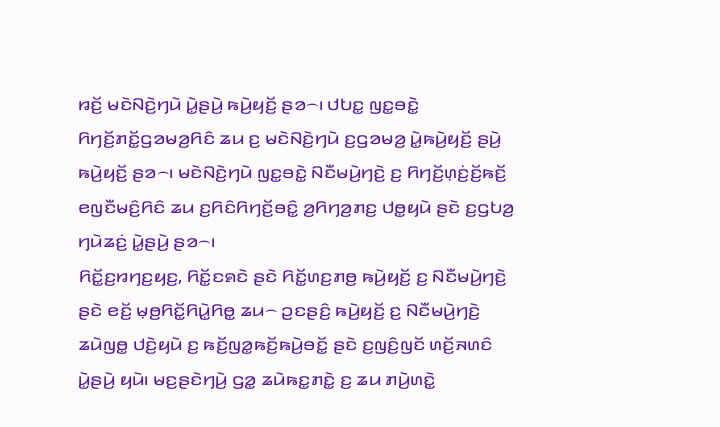ꤙꤢꤩ꤬ ꤗꤢꤧꤡꤢꤧ꤬ꤚꤣꤧ ꤣꤧ꤭ꤔꤣꤧ꤬ ꤒꤣꤧ꤬ꤟꤢꤩ꤬ ꤔꤤ꤮꤯ ꤓꤝꤢ꤭ ꤜꤢ꤭ꤋꤢꤧ꤭ ꤖꤚꤢꤩ꤬ꤊꤢꤩ꤭ꤞꤤꤗꤤ꤬ꤖꤢꤨ ꤘꤣ ꤢ꤬ ꤗꤢꤧꤡꤢꤧ꤬ꤚꤣꤧ ꤢ꤬ꤞꤤꤗꤤ꤬ ꤣꤧ꤭ꤒꤣꤧ꤬ꤟꤢꤩ꤬ ꤔꤣꤧ꤬ ꤒꤣꤧ꤬ꤟꤢꤩ꤬ ꤔꤤ꤮꤯ ꤗꤢꤧꤡꤢꤧ꤬ꤚꤣꤧ ꤜꤢ꤭ꤋꤢꤧ꤭ ꤡꤢꤪꤗꤣꤧ꤬ꤚꤢꤧ꤬ ꤢ꤬ ꤖꤚꤢꤩ꤬ꤛ꤫ꤢꤦ꤬ꤢꤩ꤬ꤒꤢꤩ꤬ ꤕꤜꤢꤪꤗꤢꤨ꤬ꤖꤢꤨ ꤘꤣ ꤢ꤬ꤖꤢꤨꤖꤚꤢꤩ꤬ꤋꤢꤨ꤭ ꤤ꤬ꤖꤚꤤ꤬ꤊꤢ꤬ ꤓꤥ꤭ꤟꤣꤧ ꤔꤢꤧ ꤢ꤬ꤞꤝꤤ꤬ ꤚꤣꤧꤘꤢꤦ꤬ ꤣꤧ꤭ꤔꤣꤧ꤬ ꤔꤤ꤮꤯
ꤖꤢꤩ꤭ꤢ꤬ꤙꤚꤢ꤬ꤟꤢ꤬, ꤖꤢꤩ꤭ꤢꤎꤢꤧ ꤔꤢꤧ ꤖꤢꤩ꤭ꤛꤢ꤬ꤊꤥ꤬ ꤒꤣꤧ꤬ꤟꤢꤩ꤬ ꤢ꤬ ꤡꤢꤪꤗꤣꤧ꤬ꤚꤢꤧ꤬ ꤔꤢꤧ ꤕꤢꤩ꤬ ꤗ꤫ꤥ꤬ꤖꤢꤩ꤭ꤖꤣꤧ꤭ꤖꤥ꤭ ꤘꤣ꤮ ꤑꤢꤔꤢꤨ꤬ ꤒꤣꤧ꤬ꤟꤢꤩ꤬ ꤢ꤬ ꤡꤢꤪꤗꤣꤧ꤬ꤚꤢꤧ꤬ ꤘꤣꤧꤜꤥ꤭ ꤓꤢꤧ꤬ꤟꤣꤧ ꤢ꤬ ꤒꤢꤩ꤬ꤜꤤ꤭ꤒꤢꤩ꤬ꤒꤣꤧ꤬ꤋꤢꤩ꤭ ꤔꤢꤧ ꤢ꤬ꤜꤢꤨ꤬ꤜꤢꤩ ꤛꤢꤩ꤬ꤏꤛꤢꤨ ꤣꤧ꤭ꤔꤣꤧ꤬ ꤟꤣꤧ꤯ ꤗꤢ꤬ꤔꤢꤧꤚꤣꤧ꤬ ꤞꤤ꤭ ꤘꤣꤧꤒꤢ꤭ꤊꤢꤧ꤭ ꤢ꤬ ꤘꤣ ꤊꤣꤧ꤬ꤛꤢꤧ꤭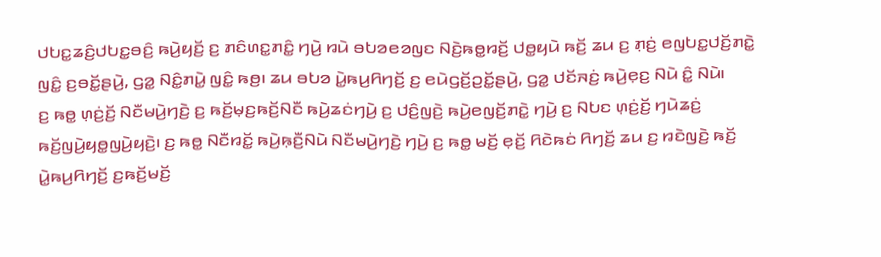ꤓꤝꤢ꤭ꤘꤢꤨ꤬ꤓꤝꤢ꤭ꤋꤢꤨ꤬ ꤒꤣꤧ꤬ꤟꤢꤩ꤬ ꤢ꤬ ꤊꤢꤨꤛꤢ꤭ꤊꤢꤨ꤭ ꤚꤣꤧ꤬ ꤙꤣꤧ ꤋꤝꤤꤕꤤꤜꤢ ꤡꤢꤧ꤬ꤒꤥ꤭ꤙꤢꤩ꤬ ꤓꤥ꤭ꤟꤣꤧ ꤒꤢꤩ꤬ ꤘꤣ ꤢ꤬ ꤊ꤫ꤢꤦ꤬ ꤕꤜꤝꤢ꤭ꤓꤢꤩ꤬ꤊꤢꤧ꤭ ꤜꤢꤨ꤭ ꤢ꤬ꤋꤢꤩ꤭ꤔꤣꤧ꤬, ꤞꤤ꤭ ꤡꤢꤨ꤭ꤊꤣꤧ꤭ ꤜꤢꤨ꤭ ꤒꤥ꤬꤯ ꤘꤣ ꤋꤝꤤ ꤣꤧ꤭ꤒꤣ꤬ꤖꤚꤢꤩ꤬ ꤢ꤬ ꤕꤣꤧꤞꤢꤩ꤬ꤑꤢꤩ꤭ꤔꤣꤧ꤬, ꤞꤤ꤭ ꤓꤢꤩꤏꤢꤦ꤬ ꤒꤣꤧ꤬ꤕ꤫ꤢ꤬ ꤡꤣꤧ ꤢꤨ꤭ ꤡꤣꤧ꤯
ꤢ꤬ ꤒꤥ꤭ ꤛ꤫ꤢꤦ꤬ꤢꤩ꤬ ꤡꤢꤪꤗꤣꤧ꤬ꤚꤢꤧ꤬ ꤢ꤬ ꤒꤢꤩ꤬ꤗ꤫ꤢ꤬ꤒꤢꤩ꤬ꤡꤢꤪ ꤒꤣꤧ꤬ꤘꤢꤦꤚꤣꤧ꤬ ꤢ꤬ ꤓꤢꤨ꤬ꤜꤢꤧ꤬ ꤒꤣꤧ꤬ꤕꤜꤢꤩ꤬ꤊꤢꤧ꤭ ꤚꤣꤧ꤬ ꤢ꤬ ꤡꤝꤢ ꤛ꤫ꤢꤦ꤬ꤢꤩ꤬ ꤚꤣꤧꤘꤢꤦ꤬ ꤒꤢꤩ꤬ꤜꤣꤧ꤬ꤟꤥ꤭ꤜꤣꤧ꤬ꤟꤢꤧ꤬꤯ ꤢ꤬ ꤒꤥ꤭ ꤡꤢꤪꤙꤢꤩ꤭ ꤒꤣꤧ꤬ꤒ꤫ꤢꤪ꤬ꤡꤣꤧ ꤡꤢꤪꤗꤣꤧ꤬ꤚꤢꤧ꤬ ꤚꤣꤧ꤬ ꤢ꤬ ꤒꤥ꤭ ꤗꤢꤩ꤬ ꤕ꤫ꤢꤩ꤬ ꤖꤢꤧꤒꤢꤦ ꤖꤚꤢꤩ꤬ ꤘꤣ ꤢ꤬ ꤙꤢꤧꤜꤢꤧ꤬ ꤒꤢꤩ꤬ ꤣꤧ꤭ꤒꤣ꤬ꤖꤚꤢꤩ꤬ ꤢ꤬ꤒꤢꤩ꤬ꤗꤢꤩ꤬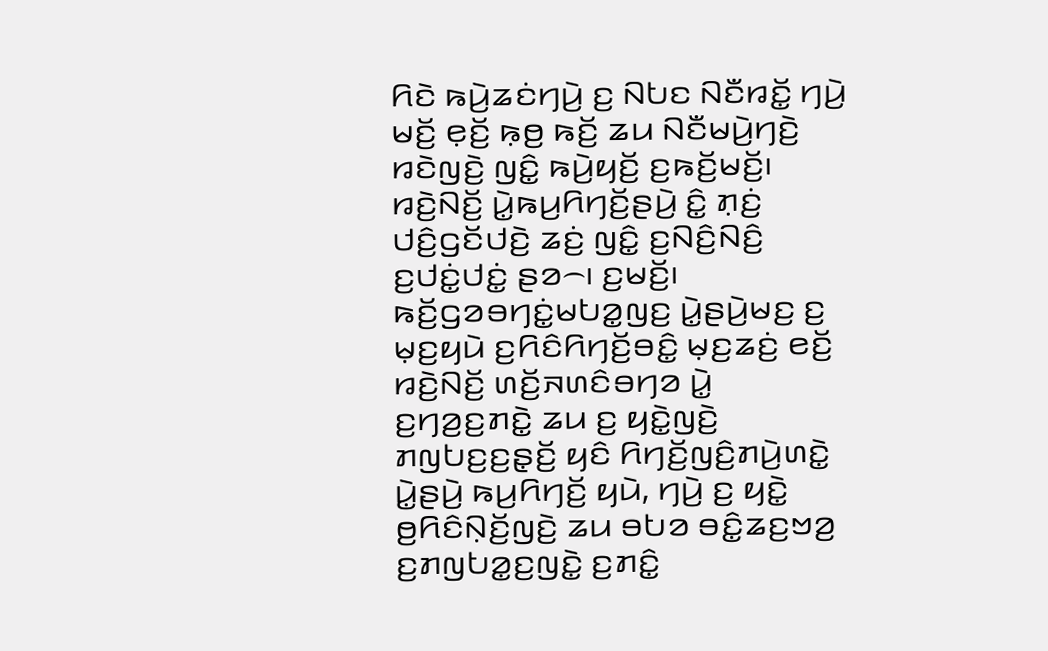ꤖꤢꤧ ꤒꤣꤧ꤬ꤘꤢꤦꤚꤣꤧ꤬ ꤢ꤬ ꤡꤝꤢ ꤡꤢꤪꤙꤢꤩ꤭ ꤚꤣꤧ꤬ ꤗꤢꤩ꤬ ꤕ꤫ꤢꤩ꤬ ꤒ꤫ꤥ꤬ ꤒꤢꤩ꤬ ꤘꤣ ꤡꤢꤪꤗꤣꤧ꤬ꤚꤢꤧ꤬ ꤙꤢꤧꤜꤢꤧ꤬ ꤜꤢꤨ꤭ ꤒꤣꤧ꤬ꤟꤢꤩ꤬ ꤢ꤬ꤒꤢꤩ꤬ꤗꤢꤩ꤬꤯ ꤙꤢꤧ꤬ꤡꤢꤩ꤬ ꤣꤧ꤭ꤒꤣ꤬ꤖꤚꤢꤩ꤬ꤔꤣꤧ꤬ ꤢꤨ꤭ ꤊ꤫ꤢꤦ꤬ ꤓꤢꤨ꤬ꤞꤢꤩꤓꤢꤧ꤬ ꤘꤢꤦ꤬ ꤜꤢꤨ꤭ ꤢ꤬ꤡꤢꤨ꤬ꤡꤢꤨ꤬ ꤢ꤬ꤓꤢꤦ꤭ꤓꤢꤦ꤭ ꤔꤤ꤮꤯ ꤢ꤬ꤗꤢꤩ꤬꤯
ꤒꤢꤩ꤬ꤞꤤꤋꤚꤢꤦ꤭ꤗꤝꤤ꤭ꤜꤢ꤬ ꤣꤧ꤭ꤔꤣꤧ꤬ꤗꤢ꤬ ꤢ꤬ ꤗ꤫ꤢ꤬ꤟꤣꤧ ꤢ꤬ꤖꤢꤨꤖꤚꤢꤩ꤬ꤋꤢꤨ꤭ ꤗ꤫ꤢ꤬ꤘꤢꤦ꤬ ꤕꤢꤩ꤬ ꤙꤢꤧ꤬ꤡꤢꤩ꤬ ꤛꤢꤩ꤬ꤏꤛꤢꤨꤋꤚꤤ ꤣꤧ꤭ ꤢ꤬ꤚꤤ꤬ꤢ꤬ꤊꤢꤧ꤭ ꤘꤣ ꤢ꤬ ꤟꤢꤧ꤭ꤜꤢꤧ꤬ ꤊꤜꤝꤢ꤬ꤢ꤬ꤔ꤫ꤢꤩ꤬ ꤟꤢꤨ ꤖꤚꤢꤩ꤬ꤜꤢꤨ꤬ꤊꤣꤧ꤬ꤛꤢꤧ꤭ ꤣꤧ꤭ꤔꤣꤧ꤬ ꤒꤣ꤬ꤖꤚꤢꤩ꤬ ꤟꤣꤧ, ꤚꤣꤧ꤬ ꤢ꤬ ꤟꤢꤧ꤭ ꤥ꤬ꤖꤢꤨꤡ꤫ꤢꤩ꤬ꤜꤢꤧ꤬ ꤘꤣ ꤋꤝꤤ ꤋꤢꤨ꤭ꤘꤢ꤬ꤠꤤ꤬ ꤢ꤬ꤊꤜꤝꤤ꤭ꤢ꤬ꤜꤢꤧ꤭ ꤢ꤬ꤊꤢꤨ꤭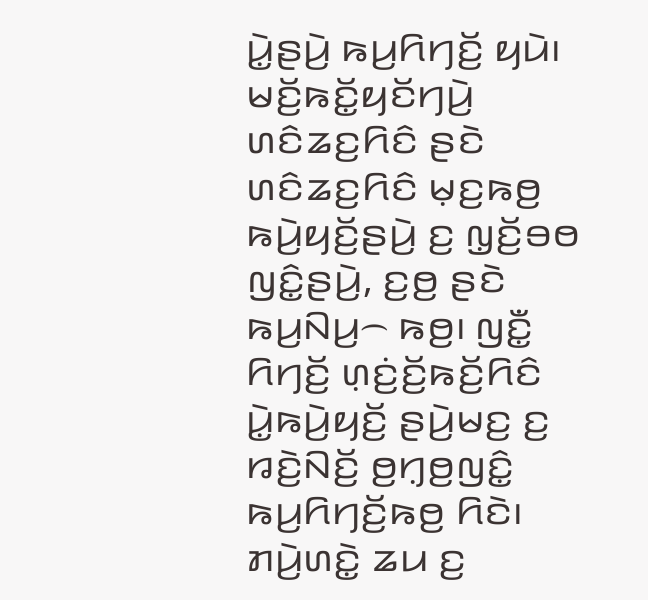ꤣꤧ꤭ꤔꤣꤧ꤬ ꤒꤣ꤬ꤖꤚꤢꤩ꤬ ꤟꤣꤧ꤯
ꤗꤢꤩ꤬ꤒꤢꤩ꤭ꤟꤢꤩꤚꤣꤧ꤬ ꤛꤢꤨꤘꤢ꤬ꤖꤢꤨ ꤔꤢꤧ ꤛꤢꤨꤘꤢ꤬ꤖꤢꤨ ꤗ꤫ꤢ꤬ꤒꤥ꤬ ꤒꤣꤧ꤬ꤟꤢꤩ꤬ꤔꤣꤧ꤬ ꤢ꤬ ꤜ꤫ꤢꤩ꤬ꤋꤥ ꤜꤢꤨ꤭ꤔꤣꤧ꤬, ꤢ꤬ꤥ꤬ ꤔꤢꤧ ꤒꤣ꤬ꤡꤣ꤬꤮ ꤒꤥ꤬꤯ ꤜꤢꤪ꤭ ꤖꤚꤢꤩ꤬ ꤛ꤫ꤢꤦ꤬ꤢꤩ꤬ꤒꤢꤩ꤬ꤖꤢꤨ ꤣꤧ꤭ꤒꤣꤧ꤬ꤟꤢꤩ꤬ ꤔꤣꤧ꤬ꤗꤢ꤬ ꤢ꤬ ꤙꤢꤧ꤬ꤡꤢꤩ꤬ ꤥ꤬ꤚ꤫ꤥ꤬ꤜꤢꤨ꤭ ꤒꤣ꤬ꤖꤚꤢꤩ꤬ꤒꤥ꤬ ꤖꤢꤧ꤯ ꤊꤣꤧ꤬ꤛꤢꤧ꤭ ꤘꤣ ꤢ꤬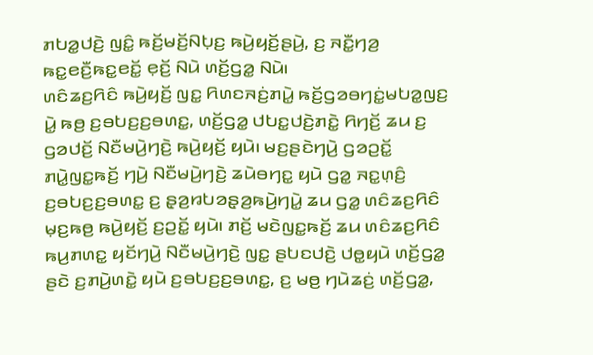ꤊꤝꤤ꤭ꤓꤢꤧ꤬ ꤜꤢꤨ꤭ ꤒꤢꤩ꤬ꤗꤢꤩ꤬ꤡꤝ꤫ꤢ꤬ ꤒꤣꤧ꤬ꤟꤢꤩ꤬ꤔꤣꤧ꤬, ꤢ꤬ ꤏꤢꤪ꤭ꤚꤤ꤬ ꤒꤢ꤭ꤕꤢꤪ꤬ꤒꤢ꤭ꤕꤢꤩ꤭ ꤕ꤫ꤢꤩ꤬ ꤡꤣꤧ ꤛꤢꤩ꤬ꤞꤤ꤭ ꤡꤣꤧ꤯
ꤛꤢꤨꤘꤢ꤬ꤖꤢꤨ ꤒꤣꤧ꤬ꤟꤢꤩ꤬ ꤜꤢ꤭ ꤖꤛꤢꤏꤢꤦ꤬ꤊꤣꤧ꤭ ꤒꤢꤩ꤬ꤞꤤꤋꤚꤢꤦ꤭ꤗꤝꤤ꤭ꤜꤢ꤬ ꤣꤧ꤭ ꤒꤥ꤬ ꤢ꤬ꤋꤝꤢ꤬ꤢ꤬ꤋꤛꤢ꤭, ꤛꤢꤩ꤬ꤞꤤ꤭ ꤓꤝꤢ꤭ꤓꤢꤧ꤬ꤊꤢꤧ꤭ ꤖꤚꤢꤩ꤬ ꤘꤣ ꤢ꤬ ꤞꤤꤓꤢꤩ꤬ ꤡꤢꤪꤗꤣꤧ꤬ꤚꤢꤧ꤬ ꤒꤣꤧ꤬ꤟꤢꤩ꤬ ꤟꤣꤧ꤯ ꤗꤢ꤬ꤔꤢꤧꤚꤣꤧ꤬ ꤞꤤꤑꤢꤩ꤭ ꤊꤣꤧ꤭ꤜꤢ꤭ꤒꤢꤩ꤬ ꤚꤣꤧ꤬ ꤡꤢꤪꤗꤣꤧ꤬ꤚꤢꤧ꤬ ꤘꤣꤧꤋꤚꤢ꤭ ꤟꤣꤧ ꤞꤤ꤭ ꤏꤢ꤭ꤛ꤫ꤢꤨ꤬ ꤢ꤬ꤋꤝꤢ꤬ꤢ꤬ꤋꤛꤢ꤭ ꤢ꤬ ꤔ꤫ꤤ꤬ꤙꤝꤤꤔ꤫ꤤ꤬ꤒꤣꤧ꤬ꤚꤣꤧ꤭ ꤘꤣ ꤞꤤ꤭ ꤛꤢꤨꤘꤢ꤬ꤖꤢꤨ ꤗ꤫ꤢ꤬ꤒꤥ꤬ ꤒꤣꤧ꤬ꤟꤢꤩ꤬ ꤢ꤬ꤑꤢꤩ꤭ ꤟꤣꤧ꤯ ꤊꤢꤩ꤬ ꤗꤢꤧꤜꤢ꤭ꤒꤢꤩ꤬ ꤘꤣ ꤛꤢꤨꤘꤢ꤬ꤖꤢꤨ ꤒꤣ꤬ꤊꤛꤢ꤭ ꤟꤢꤩꤚꤣꤧ꤬ ꤡꤢꤪꤗꤣꤧ꤬ꤚꤢꤧ꤬ ꤜꤢ꤭ ꤔꤝꤢꤓꤢꤧ꤬ ꤓꤥ꤭ꤟꤣꤧ ꤛꤢꤩ꤬ꤞꤤ꤭ ꤔꤢꤧ ꤢ꤬ꤊꤣꤧ꤬ꤛꤢꤧ꤭ ꤟꤣꤧ ꤢ꤬ꤋꤝꤢ꤬ꤢ꤬ꤋꤛꤢ꤭, ꤢ꤬ ꤗꤥ꤬ ꤚꤣꤧꤘꤢꤦ꤬ ꤛꤢꤩ꤬ꤞꤤ꤭,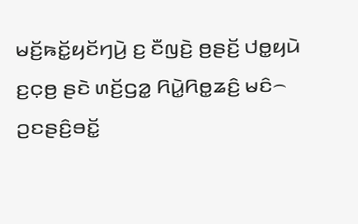ꤗꤢꤩ꤬ꤒꤢꤩ꤭ꤟꤢꤩꤚꤣꤧ꤬ ꤢ꤬ ꤢꤪꤜꤢꤧ꤬ ꤥ꤬ꤔꤢꤩ꤬ ꤓꤥ꤭ꤟꤣꤧ ꤢ꤬ꤍ꤫ꤥ꤬ ꤔꤢꤧ ꤛꤢꤩ꤬ꤞꤤ꤭ ꤖꤣꤧ꤭ꤖꤥ꤭ꤘꤢꤨ꤬ ꤗꤢꤨ꤮ ꤑꤢꤔꤢꤨ꤬ꤋꤢꤩ꤭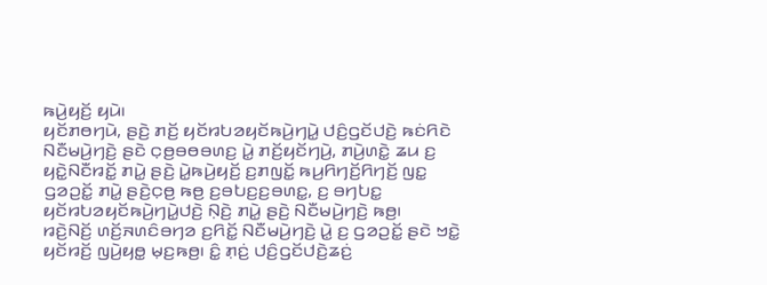ꤒꤣꤧ꤬ꤟꤢꤩ꤬ ꤟꤣꤧ꤯
ꤟꤢꤩꤊꤥꤚꤣꤧ, ꤔꤢꤧ꤬ ꤊꤢꤩ꤬ ꤟꤢꤩꤙꤝꤤꤟꤢꤩꤒꤣꤧ꤬ꤚꤣꤧ꤭ ꤓꤢꤨ꤬ꤞꤢꤩꤓꤢꤧ꤬ ꤒꤢꤦꤖꤢꤧ ꤡꤢꤪꤗꤣꤧ꤬ꤚꤢꤧ꤬ ꤔꤢꤧ ꤍ꤫ꤥ꤬ꤋꤥꤋꤛꤢ꤬ ꤣꤧ꤭ ꤊꤢꤩ꤬ꤟꤢꤩꤚꤣꤧ꤬, ꤊꤣꤧ꤬ꤛꤢꤧ꤭ ꤘꤣ ꤢ꤬ ꤟꤢꤧ꤭ꤡꤢꤪꤙꤢꤩ꤭ ꤊꤣꤧ꤭ ꤔꤢꤧ꤬ ꤣꤧ꤭ꤒꤣꤧ꤬ꤟꤢꤩ꤬ ꤢ꤬ꤊꤜꤢꤩ꤭ ꤒꤣ꤬ꤖꤚꤢꤩ꤬ꤖꤚꤢꤩ꤬ ꤜꤢ꤭ ꤞꤤꤑꤢꤩ꤭ ꤊꤣꤧ꤭ ꤔꤢꤧ꤬ꤍ꤫ꤥ꤬ ꤒꤥ꤬ ꤢ꤬ꤋꤝꤢ꤬ꤢ꤬ꤋꤛꤢ꤭, ꤢ꤬ ꤋꤚꤝꤢ꤭ ꤟꤢꤩꤙꤝꤤꤟꤢꤩꤒꤣꤧ꤬ꤚꤣꤧ꤭ꤓꤢꤧ꤬ ꤡ꤫ꤢꤧ꤬ ꤊꤣꤧ꤭ ꤔꤢꤧ꤬ ꤡꤢꤪꤗꤣꤧ꤬ꤚꤢꤧ꤬ ꤒꤥ꤬꤯
ꤙꤢꤧ꤬ꤡꤢꤩ꤬ ꤛꤢꤩ꤬ꤏꤛꤢꤨꤋꤚꤤ ꤢ꤬ꤖꤢꤩ꤭ ꤡꤢꤪꤗꤣꤧ꤬ꤚꤢꤧ꤬ ꤣꤧ꤭ ꤢ꤬ ꤞꤤꤑꤢꤩ꤭ ꤔꤢꤧ ꤠꤢꤧ꤭ ꤟꤢꤩꤙꤢꤩ꤬ ꤜꤣꤧ꤬ꤟꤥ꤭ ꤗ꤫ꤢ꤬ꤒꤥ꤬꤯ ꤢꤨ꤭ ꤊ꤫ꤢꤦ꤬ ꤓꤢꤨ꤬ꤞꤢꤩꤓꤢꤧ꤬ꤘꤢꤦ꤬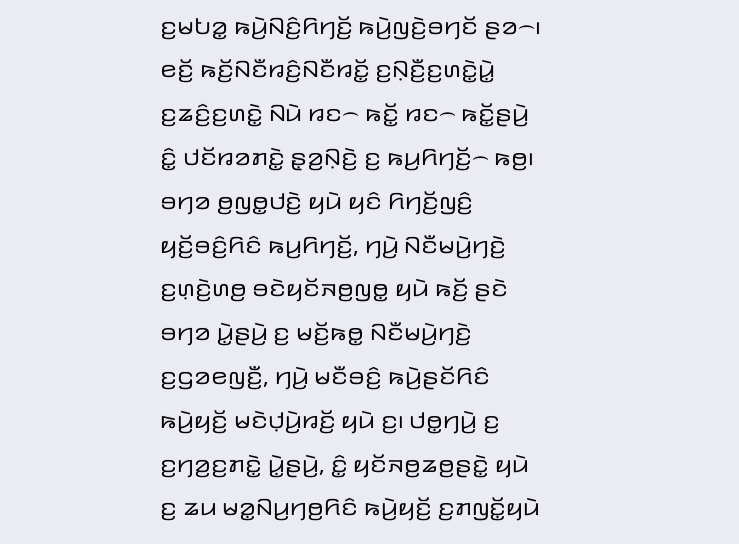ꤢ꤬ꤗꤝꤤ꤭ ꤒꤣꤧ꤬ꤡꤢꤨ꤬ꤖꤚꤢꤩ꤬ ꤒꤣꤧ꤬ꤜꤢꤧ꤬ꤋꤚꤢꤩ ꤔꤤ꤮꤯
ꤕꤢꤩ꤬ ꤒꤢꤩ꤬ꤡꤢꤪꤙꤢꤨ꤬ꤡꤢꤪꤙꤢꤩ꤭ ꤢ꤬ꤡ꤫ꤢꤪ꤬ꤢ꤬ꤛꤢꤧ꤭ꤣꤧ꤭ ꤢ꤬ꤘꤢꤨ꤬ꤢ꤬ꤛꤢꤧ꤭ ꤡꤣꤧ ꤙꤢ꤮ ꤒꤢꤩ꤭ ꤙꤢ꤮ ꤒꤢꤩ꤭ꤔꤣꤧ꤬ ꤢꤨ꤭ ꤓꤢꤩꤙꤤꤊꤢꤧ꤭ ꤔ꤫ꤤ꤬ꤡ꤫ꤢꤧ꤬ ꤢ꤬ ꤒꤣ꤬ꤖꤚꤢꤩ꤬꤮ ꤒꤥ꤬꤯ ꤋꤚꤤ ꤥ꤬ꤜꤥ꤭ꤓꤢꤧ꤬ ꤟꤣꤧ ꤟꤢꤨ ꤖꤚꤢꤩ꤬ꤜꤢꤨ꤬ ꤟꤢꤩ꤬ꤋꤢꤨ꤬ꤖꤢꤨ ꤒꤣ꤬ꤖꤚꤢꤩ꤬, ꤚꤣꤧ꤬ ꤡꤢꤪꤗꤣꤧ꤬ꤚꤢꤧ꤬ ꤢ꤬ꤛ꤫ꤢꤧ꤬ꤛꤥ꤬ ꤋꤢꤧꤟꤢꤩꤏꤥ꤬ꤜꤥ꤭ ꤟꤣꤧ ꤒꤢꤩ꤬ ꤔꤢꤧ ꤋꤚꤤ ꤣꤧ꤭ꤔꤣꤧ꤬ ꤢ꤬ ꤗꤢꤩ꤬ꤒꤥ꤭ ꤡꤢꤪꤗꤣꤧ꤬ꤚꤢꤧ꤬ ꤢ꤬ꤞꤤꤕꤜꤢꤪ꤬, ꤚꤣꤧ꤬ ꤗꤢꤪꤋꤢꤨ꤬ ꤒꤣꤧ꤬ꤔꤢꤩꤖꤢꤨ ꤒꤣꤧ꤬ꤟꤢꤩ꤬ ꤗꤢꤧꤓ꤫ꤣꤧ꤬ꤙꤢꤩ꤬ ꤟꤣꤧ ꤢ꤬꤯ ꤓꤥ꤭ꤚꤣꤧ꤬ ꤢ꤬ ꤢ꤬ꤚꤤ꤬ꤢ꤬ꤊꤢꤧ꤭ ꤣꤧ꤭ꤔꤣꤧ꤬, ꤢꤨ꤭ ꤟꤢꤩꤏꤥ꤬ꤘꤥ꤬ꤔꤢꤧ꤭ ꤟꤣꤧ ꤢ꤬ ꤘꤣ ꤗꤤ꤭ꤡꤣ꤬ꤚꤥ꤬ꤖꤢꤨ ꤒꤣꤧ꤬ꤟꤢꤩ꤬ ꤢ꤬ꤊꤜꤢꤩ꤭ꤟꤣꤧ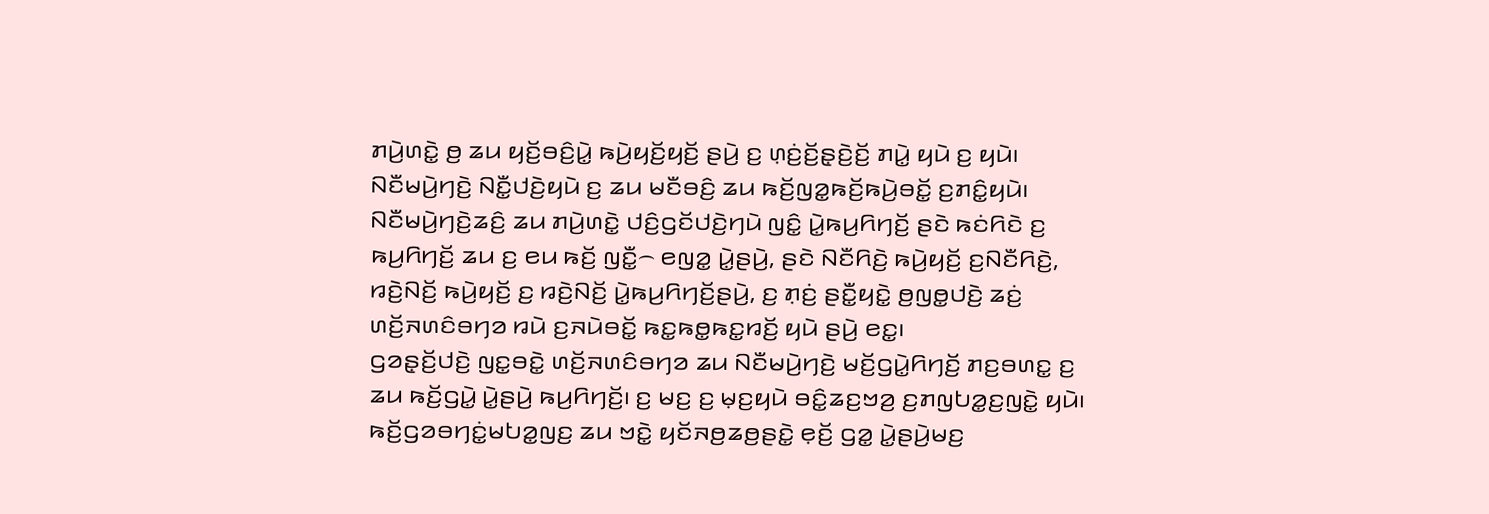ꤊꤣꤧ꤬ꤛꤢꤧ꤭ ꤥ꤬ ꤘꤣ ꤟꤢꤩ꤬ꤋꤢꤨ꤬ꤣꤧ꤭ ꤒꤣꤧ꤬ꤟꤢꤩ꤬ꤟꤢꤩ꤬ ꤔꤣꤧ꤬ ꤢ꤬ ꤛ꤫ꤢꤦ꤬ꤢꤩ꤬ꤔ꤫ꤢꤧ꤬ꤢꤩ꤬ ꤊꤣꤧ꤭ ꤟꤣꤧ ꤢ꤬ ꤟꤣꤧ꤯ ꤡꤢꤪꤗꤣꤧ꤬ꤚꤢꤧ꤬ ꤡꤢꤪ꤭ꤓꤢꤧ꤬ꤟꤣꤧ ꤢ꤬ ꤘꤣ ꤗꤢꤪꤋꤢꤨ꤬ ꤘꤣ ꤒꤢꤩ꤬ꤜꤤ꤭ꤒꤢꤩ꤬ꤒꤣꤧ꤬ꤋꤢꤩ꤭ ꤢ꤬ꤊꤢꤨ꤭ꤟꤣꤧ꤯
ꤡꤢꤪꤗꤣꤧ꤬ꤚꤢꤧ꤬ꤘꤢꤨ꤬ ꤘꤣ ꤊꤣꤧ꤬ꤛꤢꤧ꤭ ꤓꤢꤨ꤬ꤞꤢꤩꤓꤢꤧ꤬ꤚꤣꤧ ꤜꤢꤨ꤭ ꤣꤧ꤭ꤒꤣ꤬ꤖꤚꤢꤩ꤬ ꤔꤢꤧ ꤒꤢꤦꤖꤢꤧ ꤢ꤬ ꤒꤣ꤬ꤖꤚꤢꤩ꤬ ꤘꤣ ꤢ꤬ ꤕꤣ ꤒꤢꤩ꤬ ꤜꤢꤪ꤭꤮ ꤕꤜꤤ꤭ ꤣꤧ꤭ꤔꤣꤧ꤬, ꤔꤢꤧ ꤡꤢꤪꤖꤢꤧ꤬ ꤒꤣꤧ꤬ꤟꤢꤩ꤬ ꤢ꤬ꤡꤢꤪꤖꤢꤧ꤬, ꤙꤢꤧ꤬ꤡꤢꤩ꤬ ꤒꤣꤧ꤬ꤟꤢꤩ꤬ ꤢ꤬ ꤙꤢꤧ꤬ꤡꤢꤩ꤬ ꤣꤧ꤭ꤒꤣ꤬ꤖꤚꤢꤩ꤬ꤔꤣꤧ꤬, ꤢ꤬ ꤊ꤫ꤢꤦ꤬ ꤔꤢꤪ꤭ꤟꤢꤧ꤭ ꤥ꤬ꤜꤥ꤭ꤓꤢꤧ꤬ ꤘꤢꤦ꤬ ꤛꤢꤩ꤬ꤏꤛꤢꤨꤋꤚꤤ ꤙꤣꤧ ꤢ꤬ꤏꤣꤧꤋꤢꤩ꤭ ꤒꤢ꤭ꤒꤥ꤭ꤒꤢ꤭ꤙꤢꤩ꤬ ꤟꤣꤧ ꤔꤣꤧ꤬ ꤕꤢ꤭꤯
ꤞꤤꤔ꤫ꤢꤩ꤬ꤓꤢꤧ꤬ ꤜꤢ꤭ꤋꤢꤧ꤭ ꤛꤢꤩ꤬ꤏꤛꤢꤨꤋꤚꤤ ꤘꤣ ꤡꤢꤪꤗꤣꤧ꤬ꤚꤢꤧ꤬ ꤗꤢꤩ꤬ꤞꤣꤧ꤭ꤖꤚꤢꤩ꤬ ꤊꤢ꤬ꤋꤛꤢ꤭ ꤢ꤬ ꤘꤣ ꤒꤢꤩ꤬ꤞꤣꤧ꤭ ꤣꤧ꤭ꤔꤣꤧ꤬ ꤒꤣ꤬ꤖꤚꤢꤩ꤬꤯ ꤢ꤬ ꤗꤢ꤬ ꤢ꤬ ꤗ꤫ꤢ꤬ꤟꤣꤧ ꤋꤢꤨ꤭ꤘꤢ꤬ꤠꤤ꤬ ꤢ꤬ꤊꤜꤝꤤ꤭ꤢ꤬ꤜꤢꤧ꤭ ꤟꤣꤧ꤯ ꤒꤢꤩ꤬ꤞꤤꤋꤚꤢꤦ꤭ꤗꤝꤤ꤭ꤜꤢ꤬ ꤘꤣ ꤠꤢꤧ꤭ ꤟꤢꤩꤏꤥ꤬ꤘꤥ꤬ꤔꤢꤧ꤭ ꤕ꤫ꤢꤩ꤬ ꤞꤤ꤭ ꤣꤧ꤭ꤔꤣꤧ꤬ꤗꤢ꤬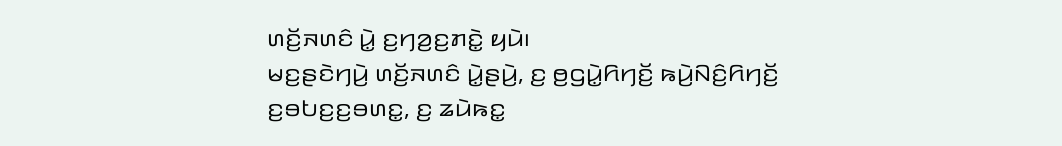ꤛꤢꤩ꤬ꤏꤛꤢꤨ ꤣꤧ꤭ ꤢ꤬ꤚꤤ꤬ꤢ꤬ꤊꤢꤧ꤭ ꤟꤣꤧ꤯
ꤗꤢ꤬ꤔꤢꤧꤚꤣꤧ꤬ ꤛꤢꤩ꤬ꤏꤛꤢꤨ ꤣꤧ꤭ꤔꤣꤧ꤬, ꤢ꤬ ꤥ꤬ꤞꤣꤧ꤭ꤖꤚꤢꤩ꤬ ꤒꤣꤧ꤬ꤡꤢꤨ꤬ꤖꤚꤢꤩ꤬ ꤢ꤬ꤋꤝꤢ꤬ꤢ꤬ꤋꤛꤢ꤭, ꤢ꤬ ꤘꤣꤧꤒꤢ꤭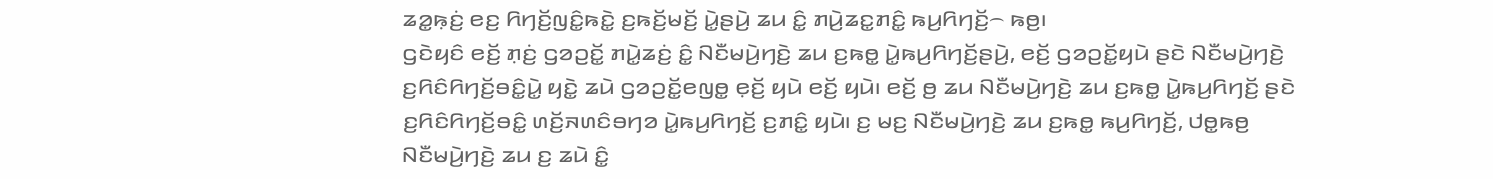ꤘꤤ꤭ꤒ꤫ꤢꤦ꤬ ꤕꤢ꤬ ꤖꤚꤢꤩ꤬ꤜꤢꤨ꤭ꤒꤢꤧ꤭ ꤢ꤬ꤒꤢꤩ꤬ꤗꤢꤩ꤬ ꤣꤧ꤭ꤔꤣꤧ꤬ ꤘꤣ ꤢꤨ꤭ ꤊꤣꤧ꤬ꤘꤢ꤭ꤊꤢꤨ꤭ ꤒꤣ꤬ꤖꤚꤢꤩ꤬꤮ ꤒꤥ꤬꤯
ꤞꤢꤧꤟꤢꤨ ꤕꤢꤩ꤬ ꤊ꤫ꤢꤦ꤬ ꤞꤤꤑꤢꤩ꤭ ꤊꤣꤧ꤭ꤘꤢꤦ꤬ ꤢꤨ꤭ ꤡꤢꤪꤗꤣꤧ꤬ꤚꤢꤧ꤬ ꤘꤣ ꤢ꤬ꤒꤥ꤭ ꤣꤧ꤭ꤒꤣ꤬ꤖꤚꤢꤩ꤬ꤔꤣꤧ꤬, ꤕꤢꤩ꤬ ꤞꤤꤑꤢꤩ꤭ꤟꤣꤧ ꤔꤢꤧ ꤡꤢꤪꤗꤣꤧ꤬ꤚꤢꤧ꤬ ꤢ꤬ꤖꤢꤨꤖꤚꤢꤩ꤬ꤋꤢꤨ꤭ꤣꤧ꤭ ꤟꤢꤧ꤭ ꤘꤣꤧ ꤞꤤꤑꤢꤩ꤭ꤕꤜꤥ꤭ ꤕ꤫ꤢꤩ꤬ ꤟꤣꤧ ꤕꤢꤩ꤬ ꤟꤣꤧ꤯ ꤕꤢꤩ꤬ ꤥ꤬ ꤘꤣ ꤡꤢꤪꤗꤣꤧ꤬ꤚꤢꤧ꤬ ꤘꤣ ꤢ꤬ꤒꤥ꤭ ꤣꤧ꤭ꤒꤣ꤬ꤖꤚꤢꤩ꤬ ꤔꤢꤧ ꤢ꤬ꤖꤢꤨꤖꤚꤢꤩ꤬ꤋꤢꤨ꤭ ꤛꤢꤩ꤬ꤏꤛꤢꤨꤋꤚꤤ ꤣꤧ꤭ꤒꤣ꤬ꤖꤚꤢꤩ꤬ ꤢ꤬ꤊꤢꤨ꤭ ꤟꤣꤧ꤯ ꤢ꤬ ꤗꤢ꤬ ꤡꤢꤪꤗꤣꤧ꤬ꤚꤢꤧ꤬ ꤘꤣ ꤢ꤬ꤒꤥ꤭ ꤒꤣ꤬ꤖꤚꤢꤩ꤬, ꤓꤥ꤭ꤒꤥ꤬ ꤡꤢꤪꤗꤣꤧ꤬ꤚꤢꤧ꤬ ꤘꤣ ꤢ꤬ ꤘꤣꤧ ꤢꤨ꤭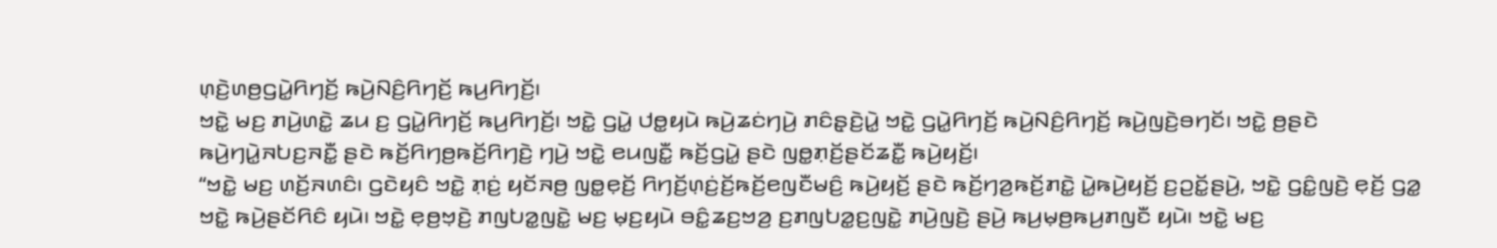ꤛ꤫ꤢꤧ꤬ꤛꤥ꤬ꤞꤣꤧ꤭ꤖꤚꤢꤩ꤬ ꤒꤣꤧ꤬ꤡꤢꤨ꤬ꤖꤚꤢꤩ꤬ ꤒꤣ꤬ꤖꤚꤢꤩ꤬꤯
ꤠꤢꤧ꤭ ꤗꤢ꤬ ꤊꤣꤧ꤬ꤛꤢꤧ꤭ ꤘꤣ ꤢ꤬ ꤞꤣꤧ꤭ꤖꤚꤢꤩ꤬ ꤒꤣ꤬ꤖꤚꤢꤩ꤬꤯ ꤠꤢꤧ꤭ ꤞꤣꤧ꤭ ꤓꤥ꤭ꤟꤣꤧ ꤒꤣꤧ꤬ꤘꤢꤦꤚꤣꤧ꤬ ꤊꤢꤨꤔ꤫ꤢꤧ꤬ꤣꤧ꤭ ꤠꤢꤧ꤭ ꤞꤣꤧ꤭ꤖꤚꤢꤩ꤬ ꤒꤣꤧ꤬ꤡꤢꤨ꤬ꤖꤚꤢꤩ꤬ ꤒꤣꤧ꤬ꤜꤢꤧ꤬ꤋꤚꤢꤩ꤯ ꤠꤢꤧ꤭ ꤥ꤬ꤔꤢꤧ ꤒꤣꤧ꤬ꤚꤣꤧ꤭ꤏꤝꤢ꤬ꤏꤢꤪ꤭ ꤔꤢꤧ ꤒꤢꤩ꤬ꤖꤚꤥ꤬ꤒꤢꤩ꤬ꤖꤚꤢꤧ꤬ ꤚꤣꤧ꤬ ꤠꤢꤧ꤭ ꤕꤣꤜꤢꤪ꤭ ꤒꤢꤩ꤬ꤞꤣꤧ꤭ ꤔꤢꤧ ꤜꤥ꤭ꤊ꤫ꤢꤩ꤬ꤔꤢꤩꤘꤢꤪ꤭ ꤒꤣꤧ꤬ꤟꤢꤩ꤬꤯
“ꤠꤢꤧ꤭ ꤗꤢ꤬ ꤛꤢꤩ꤬ꤏꤛꤢꤨ꤯ ꤞꤢꤧꤟꤢꤨ ꤠꤢꤧ꤭ ꤊ꤫ꤢꤦ꤬ ꤟꤢꤩꤏꤥ꤬ ꤜꤥ꤭ꤕ꤫ꤢꤩ꤬ ꤖꤚꤢꤩ꤬ꤛ꤫ꤢꤦ꤬ꤢꤩ꤬ꤒꤢꤩ꤬ꤕꤜꤢꤪꤗꤢꤨ꤬ ꤒꤣꤧ꤬ꤟꤢꤩ꤬ ꤔꤢꤧ ꤒꤢꤩ꤬ꤚꤤ꤬ꤒꤢꤩ꤬ꤊꤢꤧ꤭ ꤣꤧ꤭ꤒꤣꤧ꤬ꤟꤢꤩ꤬ ꤢ꤬ꤑꤢꤩ꤭ꤔꤣꤧ꤬, ꤠꤢꤧ꤭ ꤞꤢꤨ꤭ꤜꤢꤧ꤬ ꤕ꤫ꤢꤩ꤬ ꤞꤤ꤭ ꤠꤢꤧ꤭ ꤒꤣꤧ꤬ꤔꤢꤩꤖꤢꤨ ꤟꤣꤧ꤯ ꤠꤢꤧ꤭ ꤕ꤫ꤥ꤬ꤠ꤫ꤢꤧ꤬ ꤊꤜꤝꤤ꤭ꤜꤢꤧ꤭ ꤗꤢ꤬ ꤗ꤫ꤢ꤬ꤟꤣꤧ ꤋꤢꤨ꤭ꤘꤢ꤬ꤠꤤ꤬ ꤢ꤬ꤊꤜꤝꤤ꤭ꤢ꤬ꤜꤢꤧ꤭ ꤊꤣꤧ꤬ꤜꤢꤧ꤬ ꤔꤣꤧ꤬ ꤒꤣ꤬ꤗ꤫ꤥ꤬ꤒꤣ꤬ꤊꤜꤢꤪ ꤟꤣꤧ꤯ ꤠꤢꤧ꤭ ꤗꤢ꤬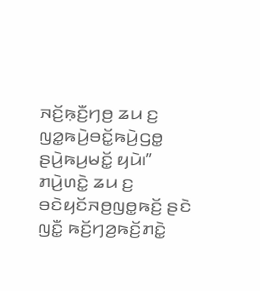ꤏꤢꤩ꤬ꤒ꤫ꤢꤪ꤬ꤚꤥ꤬ ꤘꤣ ꤢ꤬ ꤜꤤ꤭ꤒꤣꤧ꤬ꤋꤢꤩ꤭ꤒꤣꤧ꤬ꤞꤥ꤭ ꤔꤣꤧ꤬ꤒꤣ꤬ꤗꤢꤩ꤭ ꤟꤣꤧ꤯”
ꤊꤣꤧ꤬ꤛꤢꤧ꤭ ꤘꤣ ꤢ꤬ ꤋꤢꤧꤟꤢꤩꤏꤥ꤬ꤜꤥ꤭ꤒꤢꤩ꤬ ꤔꤢꤧ ꤜꤢꤪ꤭ ꤒꤢꤩ꤬ꤚꤤ꤬ꤒꤢꤩ꤬ꤊꤢꤧ꤭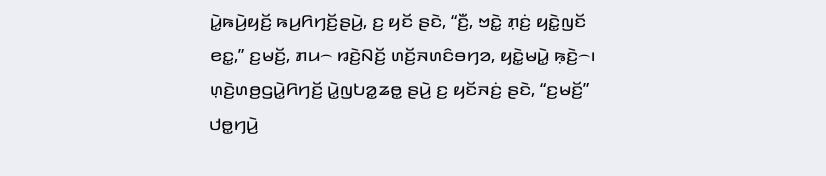ꤣꤧ꤭ꤒꤣꤧ꤬ꤟꤢꤩ꤬ ꤒꤣ꤬ꤖꤚꤢꤩ꤬ꤔꤣꤧ꤬, ꤢ꤬ ꤟꤢꤩ ꤔꤢꤧ, “ꤢꤪ꤬, ꤠꤢꤧ꤭ ꤊ꤫ꤢꤦ꤬ ꤟꤢꤧ꤭ꤜꤢꤩ ꤕꤢ꤭,” ꤢ꤬ꤗꤢꤩ꤬, ꤊꤣ꤮ ꤙꤢꤧ꤬ꤡꤢꤩ꤬ ꤛꤢꤩ꤬ꤏꤛꤢꤨꤋꤚꤤ, ꤟꤢꤧ꤭ꤗꤣꤧ꤭ ꤒ꤫ꤢꤧ꤬꤮꤯
ꤛ꤫ꤢꤧ꤬ꤛꤥ꤬ꤞꤣꤧ꤭ꤖꤚꤢꤩ꤬ ꤣꤧ꤭ꤜꤝꤤ꤭ꤘꤥ꤭ ꤔꤣꤧ꤬ ꤢ꤬ ꤟꤢꤩꤏꤢꤦ꤬ ꤔꤢꤧ, “ꤢ꤬ꤗꤢꤩ꤬” ꤓꤥ꤭ꤚꤣꤧ꤬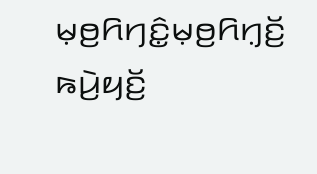ꤗ꤫ꤥ꤬ꤖꤚꤢꤨ꤭ꤗ꤫ꤥ꤬ꤖꤚ꤫ꤢꤩ꤬ ꤒꤣꤧ꤬ꤟꤢꤩ꤬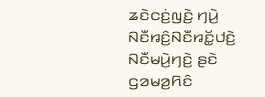ꤘꤢꤧꤍꤢꤦ꤬ꤜꤢꤧ꤬ ꤚꤣꤧ꤬ ꤡꤢꤪꤙꤢꤨ꤬ꤡꤢꤪꤙꤢꤩ꤭ꤓꤢꤧ꤬ ꤡꤢꤪꤗꤣꤧ꤬ꤚꤢꤧ꤬ ꤔꤢꤧ ꤞꤤꤗꤤ꤬ꤖꤢꤨ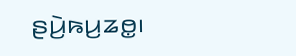ꤔꤣꤧ꤬ꤒꤣ꤬ꤘꤥ꤭꤯